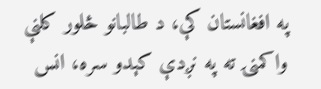په افغانستان کې، د طالبانو څلور کلنې واکمنۍ ته په نږدې کېدو سره، انس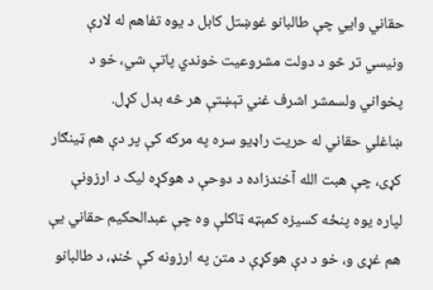حقاني وایي چې طالبانو غوښتل کابل د یوه تفاهم له لارې ونیسي تر څو د دولت مشروعیت خوندي پاتې شي، خو د پخواني ولسمشر اشرف غني تېښتې هر څه بدل کړل.
ښاغلي حقاني له حریت راډیو سره په مرکه کې پر دې هم ټینګار کړی، چې هبت الله آخندزاده د دوحې د هوکړه لیک د ارزونې لپاره یوه پنځه کسیزه کمېټه ټاکلې وه چې عبدالحکیم حقاني یې هم غړی و، خو د دې هوکړې د متن په ارزونه کې ځنډ، د طالبانو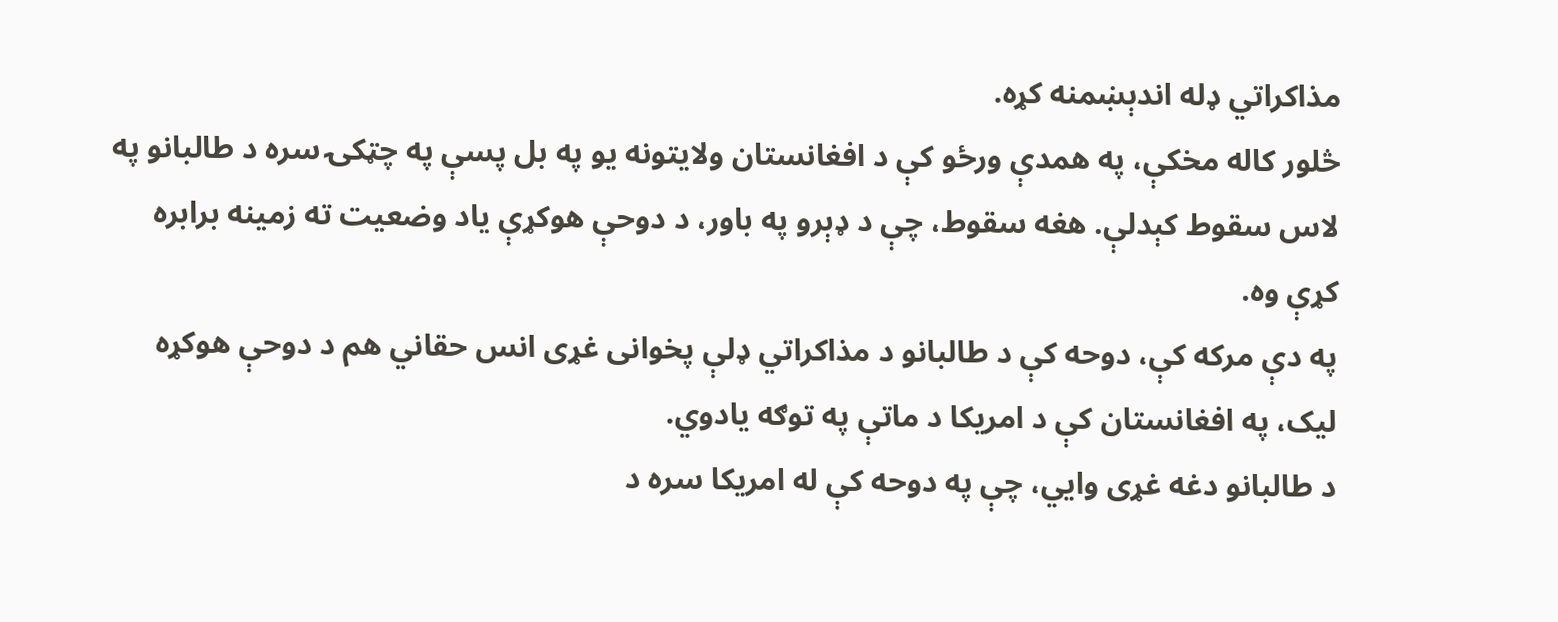مذاکراتي ډله اندېښمنه کړه.
څلور کاله مخکې، په همدې ورځو کې د افغانستان ولایتونه یو په بل پسې په چټکۍ سره د طالبانو په لاس سقوط کېدلې. هغه سقوط، چې د ډېرو په باور، د دوحې هوکړې یاد وضعیت ته زمینه برابره کړې وه.
په دې مرکه کې، دوحه کې د طالبانو د مذاکراتي ډلې پخوانی غړی انس حقاني هم د دوحې هوکړه لیک، په افغانستان کې د امریکا د ماتې په توګه یادوي.
د طالبانو دغه غړی وایي، چې په دوحه کې له امریکا سره د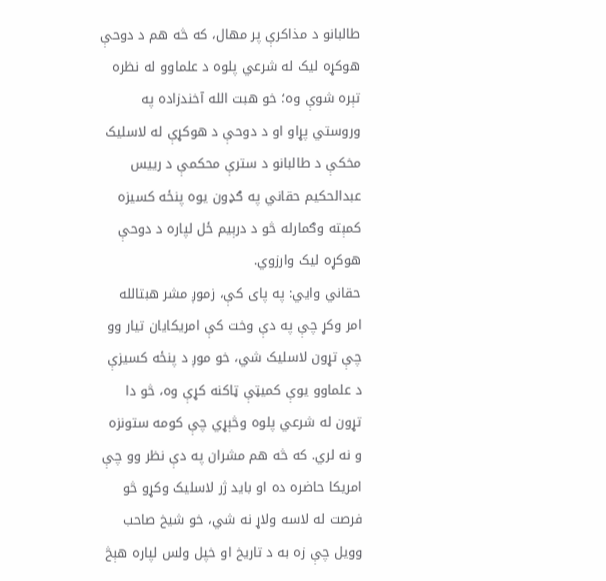طالبانو د مذاکرې پر مهال، که څه هم د دوحې هوکړه لیک له شرعي پلوه د علماوو له نظره تېره شوې وه؛ خو هبت الله آخندزاده په وروستي پړاو او د دوحې د هوکړې له لاسلیک مخکې د طالبانو د سترې محکمې د رییس عبدالحکیم حقاني په ګډون یوه پنځه کسیزه کمېته وګمارله څو د درېیم ځل لپاره د دوحې هوکړه لیک وارزوي.
حقاني وايي: په پای کې، زموږ مشر هبتالله امر وکړ چې په دې وخت کې امریکایان تیار وو چې تړون لاسلیک شي، خو موږ د پنځه کسیزې د علماوو یوې کمیټې ټاکنه کړې وه، څو دا تړون له شرعي پلوه وڅېړي چې کومه ستونزه و نه لري. که څه هم مشران په دې نظر وو چې امریکا حاضره ده او باید ژر لاسلیک وکړو څو فرصت له لاسه ولاړ نه شي، خو شیخ صاحب وویل چې زه به د تاریخ او خپل ولس لپاره هېڅ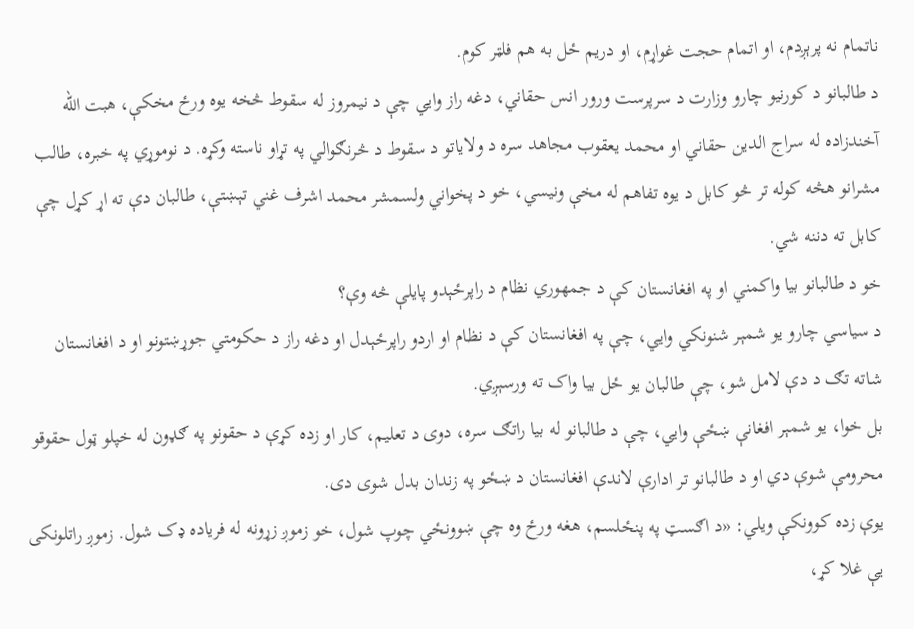ناتمام نه پرېږدم، او اتمام حجت غواړم، او دریم ځل به هم فلټر کوم.
د طالبانو د کورنیو چارو وزارت د سرپرست ورور انس حقاني، دغه راز وایي چې د نیمروز له سقوط څخه یوه ورځ مخکې، هبت الله آخندزاده له سراج الدین حقاني او محمد یعقوب مجاهد سره د ولایاتو د سقوط د څرنګوالي په تړاو ناسته وکړه. د نوموړي په خبره، طالب مشرانو هڅه کوله تر څو کابل د یوه تفاهم له مخې ونیسي، خو د پخواني ولسمشر محمد اشرف غني تېښتې، طالبان دې ته اړ کړل چې کابل ته دننه شي.
خو د طالبانو بیا واکمني او په افغانستان کې د جمهوري نظام د راپرځېدو پایلې څه وې؟
د سیاسي چارو یو شمېر شنونکي وایي، چې په افغانستان کې د نظام او اردو راپرځېدل او دغه راز د حکومتي جوړښتونو او د افغانستان شاته تګ د دې لامل شو، چې طالبان یو ځل بیا واک ته ورسېږي.
بل خوا، یو شمېر افغانې ښځې وایي، چې د طالبانو له بیا راتګ سره، دوی د تعلیم، کار او زده کړې د حقونو په ګډون له خپلو ټول حقوقو محرومې شوې دي او د طالبانو تر ادارې لاندې افغانستان د ښځو په زندان بدل شوی دی.
یوې زده کوونکې ویلي: «د اګسټ په پنځلسم، هغه ورځ وه چې ښوونځي چوپ شول، خو زموږ زړونه له فریاده ډک شول. زموږ راتلونکی یې غلا کړ،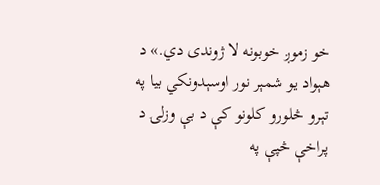خو زموږ خوبونه لا ژوندی دي.» د هېواد یو شمېر نور اوسېدونکي بیا په تېرو څلورو کلونو کې د بې وزلۍ د پراخې څپې په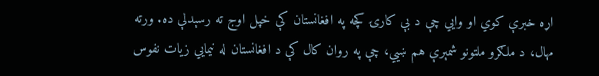اړه خبرې کوي او وایي چې د بې کارۍ کچه په افغانستان کې خپل اوج ته رسېدلې ده. ورته مهال، د ملګرو ملتونو شمېرې هم ښیي، چې په روان کال کې د افغانستان له نیمایي زیات نفوس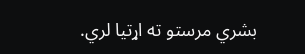بشري مرستو ته اړتیا لري.